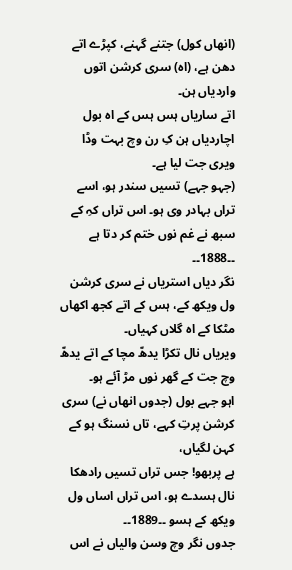(انھاں کول) جتنے گہنے، کپڑے اتے دھن ہے، (اہ) سری کرشن اتوں واردیاں ہن۔
اتے ساریاں ہس ہس کے اہ بول اچاردیاں ہن کِ رن وچ بہت وڈا ویری جت لیا ہے۔
(جہو جہے) تسیں سندر ہو، اسے تراں بہادر وی ہو۔ اس تراں کہِ کے سبھ نے غم نوں ختم کر دتا ہے ۔۔1888۔۔
نگر دیاں استریاں نے سری کرشن ول ویکھ کے، ہس کے اتے کجھ اکھاں مٹکا کے اہ گلاں کہیاں۔
ویریاں نال تکڑا یدھّ مچا کے اتے یدھّ وچ جت کے گھر نوں مڑ آئے ہو۔
اہو جہے بول (جدوں انھاں نے) سری کرشن پرتِ کہے، تاں نسنگ ہو کے کہن لگیاں،
ہے پربھو! جس تراں تسیں رادھکا نال ہسدے ہو، اس تراں اساں ول ویکھ کے ہسو ۔۔1889۔۔
جدوں نگر وچ وسن والیاں نے اس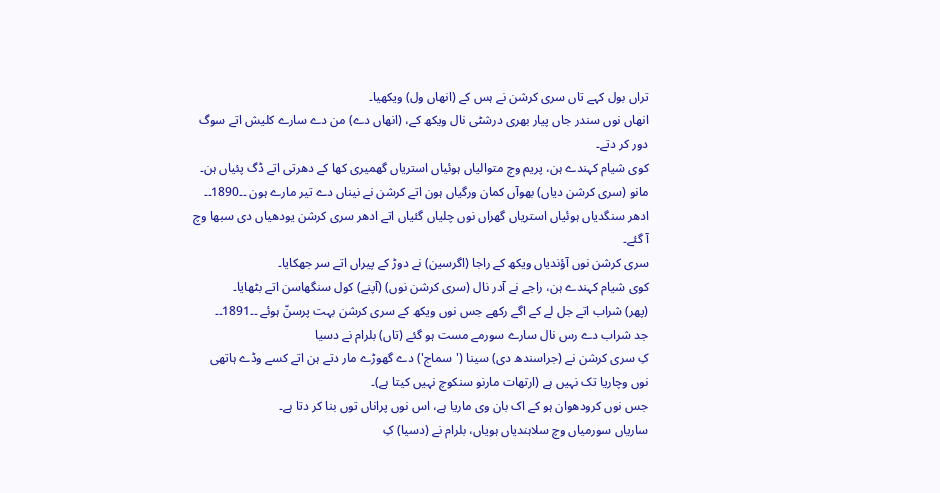تراں بول کہے تاں سری کرشن نے ہس کے (انھاں ول) ویکھیا۔
انھاں نوں سندر جاں پیار بھری درشٹی نال ویکھ کے، (انھاں دے) من دے سارے کلیش اتے سوگ دور کر دتے۔
کوی شیام کہندے ہن، پریم وچ متوالیاں ہوئیاں استریاں گھمیری کھا کے دھرتی اتے ڈگ پئیاں ہن۔
مانو (سری کرشن دیاں) بھوآں کمان ورگیاں ہون اتے کرشن نے نیناں دے تیر مارے ہون ۔۔1890۔۔
ادھر سنگدیاں ہوئیاں استریاں گھراں نوں چلیاں گئیاں اتے ادھر سری کرشن یودھیاں دی سبھا وچ آ گئے۔
سری کرشن نوں آؤندیاں ویکھ کے راجا (اگرسین) نے دوڑ کے پیراں اتے سر جھکایا۔
کوی شیام کہندے ہن، راجے نے آدر نال (سری کرشن نوں) (آپنے) کول سنگھاسن اتے بٹھایا۔
(پھر) شراب اتے جل لے کے اگے رکھے جس نوں ویکھ کے سری کرشن بہت پرسنّ ہوئے ۔۔1891۔۔
جد شراب دے رس نال سارے سورمے مست ہو گئے (تاں) بلرام نے دسیا
کِ سری کرشن نے (جراسندھ دی) سینا ('سماج') دے گھوڑے مار دتے ہن اتے کسے وڈے ہاتھی نوں وچاریا تک نہیں ہے (ارتھات مارنو سنکوچ نہیں کیتا ہے)۔
جس نوں کرودھوان ہو کے اک بان وی ماریا ہے، اس نوں پراناں توں بنا کر دتا ہے۔
ساریاں سورمیاں وچ سلاہندیاں ہویاں، بلرام نے (دسیا) کِ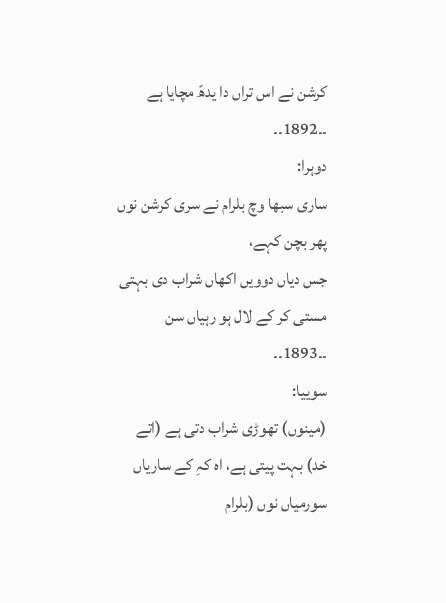کرشن نے اس تراں دا یدھّ مچایا ہے ۔۔1892۔۔
دوہرا:
ساری سبھا وچ بلرام نے سری کرشن نوں پھر بچن کہے،
جس دیاں دوویں اکھاں شراب دی بہتی مستی کر کے لال ہو رہیاں سن ۔۔1893۔۔
سوییا:
(مینوں) تھوڑی شراب دتی ہے (اتے خد) بہت پیتی ہے، اہ کہِ کے ساریاں سورمیاں نوں (بلرام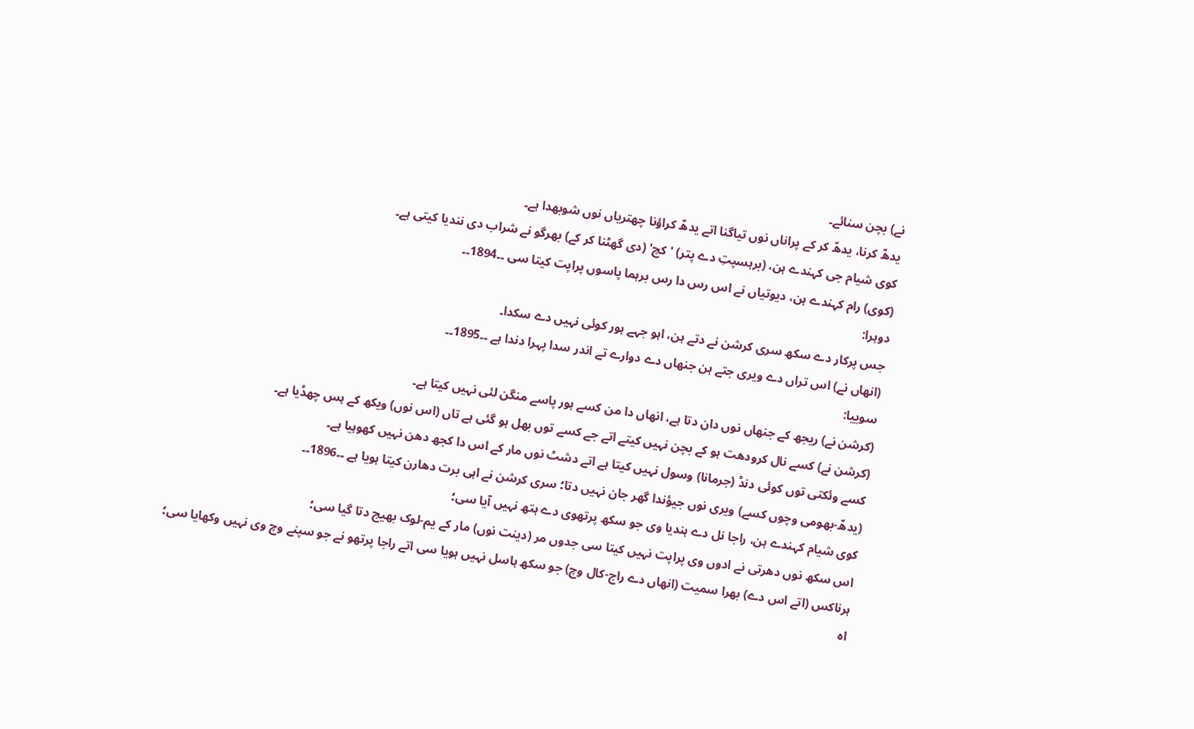نے) بچن سنائے۔
یدھّ کرنا، یدھّ کر کے پراناں نوں تیاگنا اتے یدھّ کراؤنا چھتریاں نوں شوبھدا ہے۔
کوی شیام جی کہندے ہن، (برہسپتِ دے پتر) 'کچ' (دی گھٹنا کر کے) بھرگو نے شراب دی نندیا کیتی ہے۔
(کوی) رام کہندے ہن، دیوتیاں نے اس رس دا رس برہما پاسوں پراپت کیتا سی ۔۔1894۔۔
دوہرا:
جس پرکار دے سکھ سری کرشن نے دتے ہن، اہو جہے ہور کوئی نہیں دے سکدا۔
(انھاں نے) اس تراں دے ویری جتے ہن جنھاں دے دوارے تے اندر سدا پہرا دندا ہے ۔۔1895۔۔
سوییا:
(کرشن نے) ریجھ کے جنھاں نوں دان دتا ہے، انھاں دا من کسے ہور پاسے منگن لئی نہیں کیتا ہے۔
(کرشن نے) کسے نال کرودھت ہو کے بچن نہیں کیتے اتے جے کسے توں بھل ہو گئی ہے تاں (اس نوں) ویکھ کے ہس چھڈیا ہے۔
کسے وئکتی توں کوئی دنڈ (جرمانا) وسول نہیں کیتا ہے اتے دشٹ نوں مار کے اس دا کجھ دھن نہیں کھوہیا ہے۔
(یدھّ-بھومی وچوں کسے) ویری نوں جیؤندا گھر جان نہیں دتا؛ سری کرشن نے اہی برت دھارن کیتا ہویا ہے ۔۔1896۔۔
کوی شیام کہندے ہن، راجا نل دے ہندیا وی جو سکھ پرتھوی دے ہتھ نہیں آیا سی؛
اس سکھ نوں دھرتی نے ادوں وی پراپت نہیں کیتا سی جدوں مر (دینت نوں) مار کے یم-لوک بھیج دتا گیا سی؛
ہرناکس (اتے اس دے) بھرا سمیت (انھاں دے راج-کال وچ) جو سکھ ہاسل نہیں ہویا سی اتے راجا پرتھو نے جو سپنے وچ وی نہیں وکھایا سی؛
اہ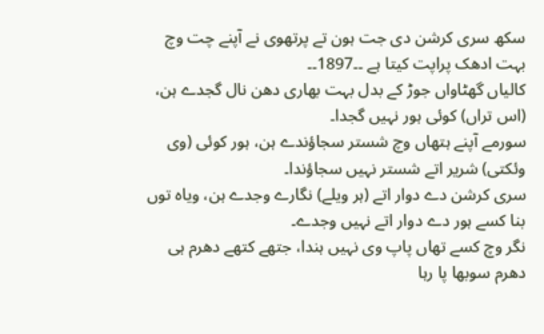سکھ سری کرشن دی جت ہون تے پرتھوی نے آپنے چت وچ بہت ادھک پراپت کیتا ہے ۔۔1897۔۔
کالیاں گھٹاواں جوڑ کے بدل بہت بھاری دھن نال گجدے ہن، (اس تراں) کوئی ہور نہیں گجدا۔
سورمے آپنے ہتھاں وچ شستر سجاؤندے ہن، ہور کوئی (وی وئکتی) شریر اتے شستر نہیں سجاؤندا۔
سری کرشن دے دوار اتے (ہر ویلے) نگارے وجدے ہن، ویاہ توں بنا کسے ہور دے دوار اتے نہیں وجدے۔
نگر وچ کسے تھاں پاپ وی نہیں ہندا، جتھے کتھے دھرم ہی دھرم سوبھا پا رہا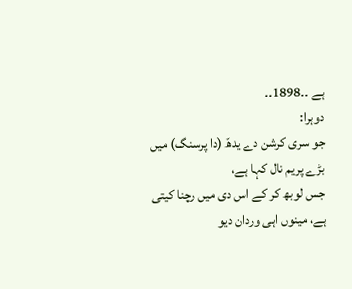ہے ۔۔1898۔۔
دوہرا:
جو سری کرشن دے یدھّ (دا پرسنگ) میں بڑے پریم نال کہا ہے،
جس لوبھ کر کے اس دی میں رچنا کیتی ہے، مینوں اہی وردان دیو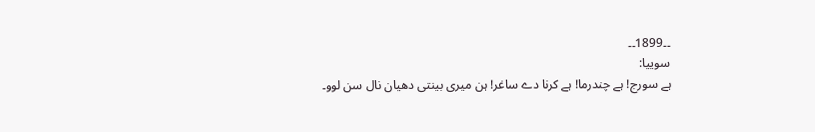۔۔1899۔۔
سوییا:
ہے سورج! ہے چندرما! ہے کرنا دے ساغر! ہن میری بینتی دھیان نال سن لوو۔